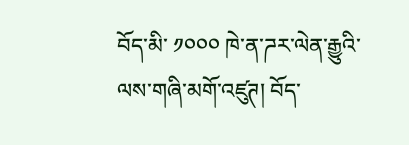བོད་མི་ ༡༠༠༠ ཁེ་ན་ཌར་ལེན་རྒྱུའི་ལས་གཞི་མགོ་འཛུཊ། བོད་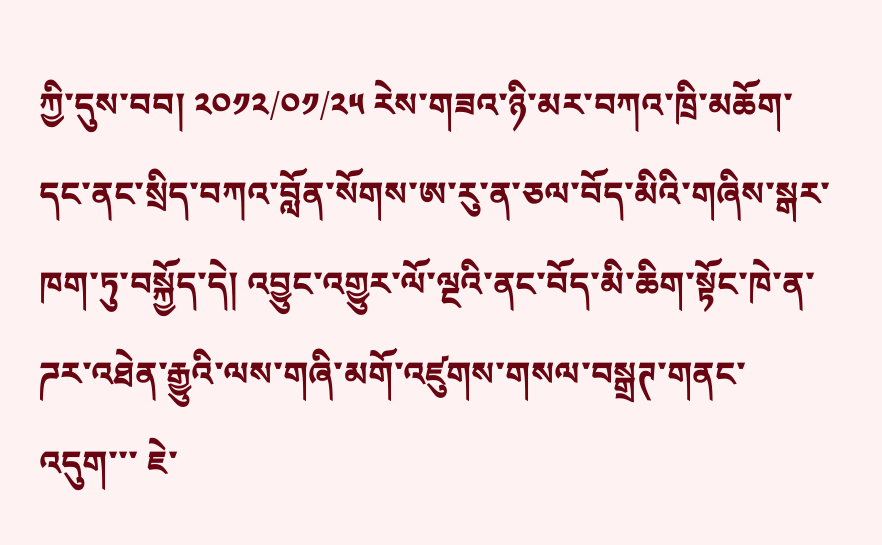ཀྱི་དུས་བབ། ༢༠༡༢/༠༡/༢༥ རེས་གཟའ་ཉི་མར་བཀའ་ཁྲི་མཆོག་དང་ནང་སྲིད་བཀའ་བློན་སོགས་ཨ་རུ་ན་ཅལ་བོད་མིའི་གཞིས་སྒར་ཁག་ཏུ་བསྐྱོད་དེ། འབྱུང་འགྱུར་ལོ་ལྔའི་ནང་བོད་མི་ཆིག་སྟོང་ཁེ་ན་ཌར་འཐེན་རྒྱུའི་ལས་གཞི་མགོ་འཛུགས་གསལ་བསྒྲཊ་གནང་འདུག་་་ ཇེ་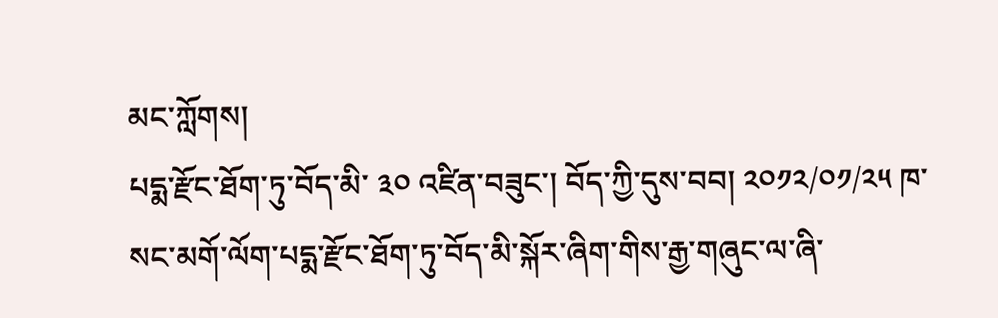མང་ཀློགས།
པདྨ་རྫོང་ཐོག་ཏུ་བོད་མི་ ༣༠ འཛིན་བཟུང་། བོད་ཀྱི་དུས་བབ། ༢༠༡༢/༠༡/༢༥ ཁ་སང་མགོ་ལོག་པདྨ་རྫོང་ཐོག་ཏུ་བོད་མི་སྐོར་ཞིག་གིས་རྒྱ་གཞུང་ལ་ཞི་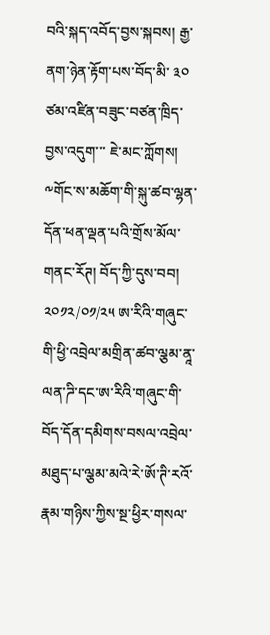བའི་སྐད་འབོད་བྱས་སྐབས། རྒྱ་ནག་ཉེན་རྟོག་པས་བོད་མི་ ༣༠ ཙམ་འཛིན་བཟུང་བཙན་ཁྲིད་བྱས་འདུག་་་ ཇེ་མང་ཀློགས།
༸གོང་ས་མཆོག་གི་སྐུ་ཚབ་ལྷན་དོན་ཕན་ལྡན་པའི་གྲོས་མོལ་གནང་རོཊ། བོད་ཀྱི་དུས་བབ། ༢༠༡༢/༠༡/༢༥ ཨ་རིའི་གཞུང་གི་ཕྱི་འབྲེལ་མགྲིན་ཚབ་ལྕམ་ནཱ་ལན་ཌི་དང་ཨ་རིའི་གཞུང་གི་བོད་དོན་དམིགས་བསལ་འབྲེལ་མཐུད་པ་ལྕམ་མའེ་རེ་ཨོ་ཊི་རའོ་རྣམ་གཉིས་ཀྱིས་སྔ་ཕྱིར་གསལ་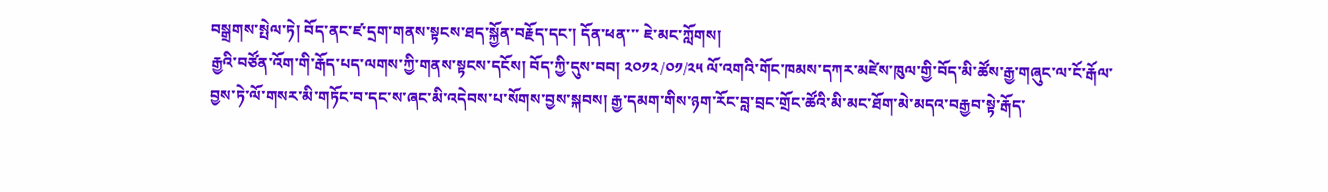བསྒྲགས་སྤེལ་ཏེ། བོད་ནང་ཛ་དྲག་གནས་སྟངས་ཐད་སྐྱོན་བརྗོད་དང་། དོན་ཕན་་་ ཇེ་མང་ཀློགས།
རྒྱའི་བཙོན་འོག་གི་རྒོད་པད་ལགས་ཀྱི་གནས་སྟངས་དངོས། བོད་ཀྱི་དུས་བབ། ༢༠༡༢/༠༡/༢༥ ལོ་འགའི་གོང་ཁམས་དཀར་མཛེས་ཁུལ་གྱི་བོད་མི་ཚོས་རྒྱ་གཞུང་ལ་ངོ་རྒོལ་བྱས་ཏེ་ལོ་གསར་མི་གཏོང་བ་དང་ས་ཞང་མི་འདེབས་པ་སོགས་བྱས་སྐབས། རྒྱ་དམག་གིས་ཉག་རོང་བླ་བྲང་གྲོང་ཚོའི་མི་མང་ཐོག་མེ་མདའ་བརྒྱབ་སྟེ་རྒོད་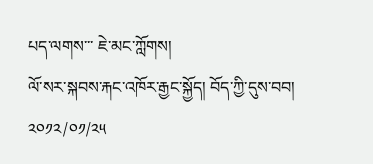པད་ལགས་་་ ཇེ་མང་ཀློགས།
ལོ་སར་སྐབས་རྐང་འཁོར་རྒྱང་སྐྱོད། བོད་ཀྱི་དུས་བབ། ༢༠༡༢/༠༡/༢༥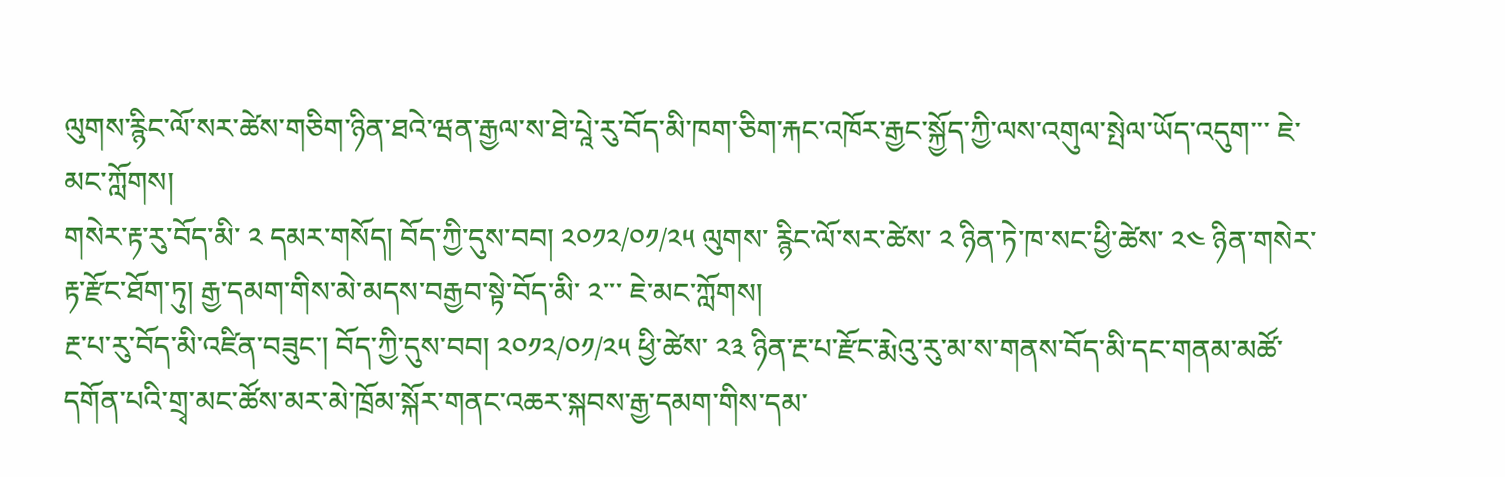ལུགས་རྙིང་ལོ་སར་ཚེས་གཅིག་ཉིན་ཐའེ་ཝན་རྒྱལ་ས་ཐེ་པཱེ་རུ་བོད་མི་ཁག་ཅིག་རྐང་འཁོར་རྒྱང་སྐྱོད་ཀྱི་ལས་འགུལ་སྤེལ་ཡོད་འདུག་་་ ཇེ་མང་ཀློགས།
གསེར་རྟ་རུ་བོད་མི་ ༢ དམར་གསོད། བོད་ཀྱི་དུས་བབ། ༢༠༡༢/༠༡/༢༥ ལུགས་ རྙིང་ལོ་སར་ཚེས་ ༢ ཉིན་ཏེ་ཁ་སང་ཕྱི་ཚེས་ ༢༤ ཉིན་གསེར་རྟ་རྫོང་ཐོག་ཏུ། རྒྱ་དམག་གིས་མེ་མདས་བརྒྱབ་སྟེ་བོད་མི་ ༢་་་ ཇེ་མང་ཀློགས།
རྔ་པ་རུ་བོད་མི་འཛིན་བཟུང་། བོད་ཀྱི་དུས་བབ། ༢༠༡༢/༠༡/༢༥ ཕྱི་ཚེས་ ༢༣ ཉིན་རྔ་པ་རྫོང་རྨེའུ་རུ་མ་ས་གནས་བོད་མི་དང་གནམ་མཚོ་དགོན་པའི་གྲྭ་མང་ཚོས་མར་མེ་ཁྲོམ་སྐོར་གནང་འཆར་སྐབས་རྒྱ་དམག་གིས་དམ་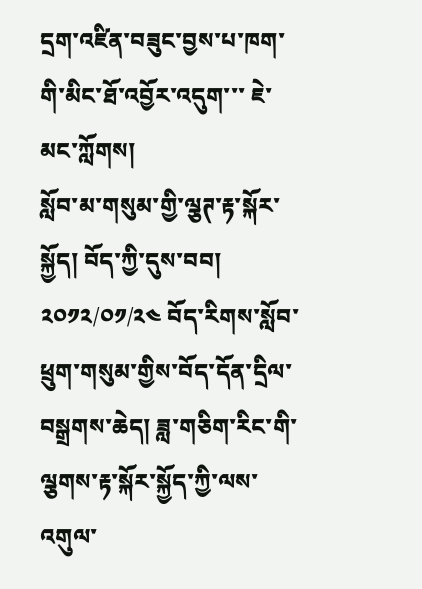དྲག་འཛིན་བཟུང་བྱས་པ་ཁག་གི་མིང་ཐོ་འབྱོར་འདུག་་་ ཇེ་མང་ཀློགས།
སློབ་མ་གསུམ་གྱི་ལྕཊ་རྟ་སྐོར་སྐྱོད། བོད་ཀྱི་དུས་བབ། ༢༠༡༢/༠༡/༢༤ བོད་རིགས་སློབ་ཕྲུག་གསུམ་གྱིས་བོད་དོན་དྲིལ་བསྒྲགས་ཆེད། ཟླ་གཅིག་རིང་གི་ལྕགས་རྟ་སྐོར་སྐྱོད་ཀྱི་ལས་འགུལ་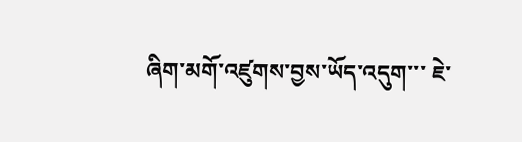ཞིག་མགོ་འཛུགས་བྱས་ཡོད་འདུག་་་ ཇེ་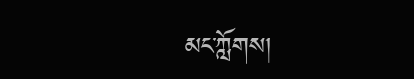མང་ཀློགས།